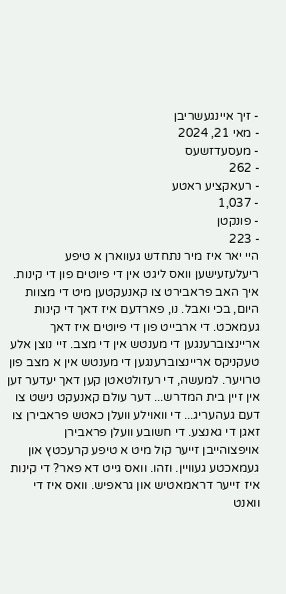- זיך איינגעשריבן
- מאי 21, 2024
- מעסעדזשעס
- 262
- רעאקציע ראטע
- 1,037
- פונקטן
- 223
היי יאר איז מיר נתחדש געווארן א טיפע ריעלעזעישען וואס ליגט אין די פיוטים פון די קינות.
איך האב פראבירט צו קאנעקטען מיט די מצוות היום, בכי ואבל. נו, פארדעם איז דאך די קינות געמאכט. די ארבייט פון די פיוטים איז דאך אריינצוברענגען די מענטש אין די מצב. זיי נוצן אלע טעקניקס אריינצוברענגען די מענטש אין א מצב פון טרויער. למעשה, די רעזולטאטן קען דאך יעדער זען אין זיין בית המדרש... דער עולם קאנעקט נישט צו דעם געהעריג... די וואוילע וועלן כאטש פראבירן צו זאגן די גאנצע. די חשובע וועלן פראבירן אויפצוהייבן זייער קול מיט א טיפע קרעכטץ און געמאכטע געוויין. וזהו. וואס גייט דא פאר? די קינות איז זייער דראמאטיש און גראפיש. וואס איז די וואנט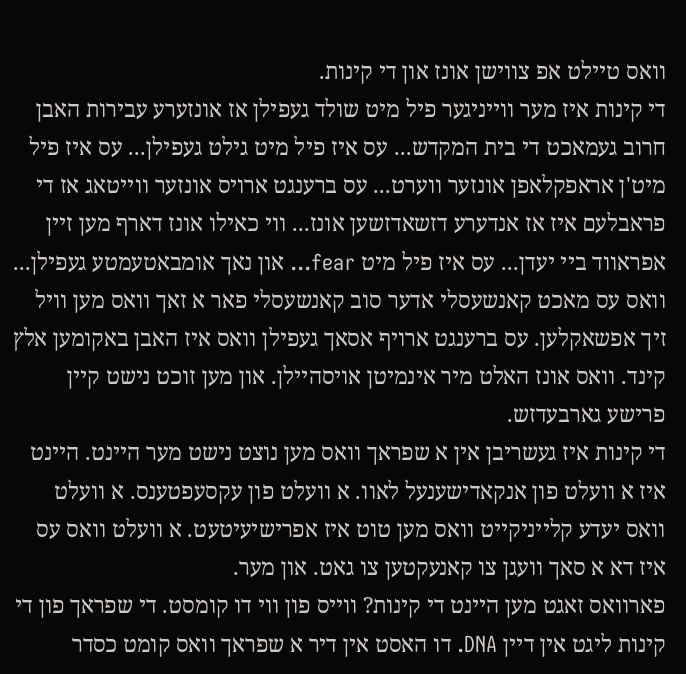וואס טיילט אפ צווישן אונז און די קינות.
די קינות איז מער ווייניגער פיל מיט שולד געפילן אז אונזערע עבירות האבן חרוב געמאכט די בית המקדש... עס איז פיל מיט גילט געפילן... עס איז פיל מיט'ן אראפקלאפן אונזער ווערט... עס ברענגט ארויס אונזער ווייטאג אז די פראבלעם איז אז אנדערע דזשאדזשען אונז... ווי כאילו אונז דארף מען זיין אפראווד ביי יעדן... עס איז פיל מיט fear... און נאך אומבאטעמטע געפילן... וואס עס מאכט קאנשעסלי אדער סוב קאנשעסלי פאר א זאך וואס מען וויל זיך אפשאקלען. עס ברענגט ארויף אסאך געפילן וואס איז האבן באקומען אלץ קינד. וואס אונז האלט מיר אינמיטן אויסהיילן. און מען זוכט נישט קיין פרישע גארבעדזש.
די קינות איז געשריבן אין א שפראך וואס מען נוצט נישט מער היינט. היינט איז א וועלט פון אנקאדישענעל לאוו. א וועלט פון עקסעפטענס. א וועלט וואס יעדע קלייניקייט וואס מען טוט איז אפרישיעיטעט. א וועלט וואס עס איז דא א סאך וועגן צו קאנעקטען צו גאט. און מער.
פארוואס זאגט מען היינט די קינות? ווייס פון ווי דו קומסט. די שפראך פון די קינות ליגט אין דיין DNA. דו האסט אין דיר א שפראך וואס קומט כסדר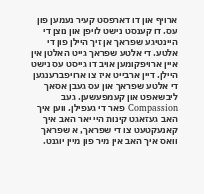ארויף און דו דארפסט קעיר נעמען פון עס. דו קענסט נישט לויפן און נוצן די היינטיגע שפראך אן זיך היילן פון די אלטע. די אלטע שפראך גייט האלטן אין איין ארויפקומען אויב דו גייסט עס נישט היילן. דיין ארבייט איז צו ארויפברענגען די אלטע שפראך און עס געבן אסאך ליבשאפט און קעמפעשען. געב Compassion פאר די געפילן. ווען איך האב געזאגט קינות היי יאר האב איך קאנעקטעט צו די שפראך, א שפראך וואס איך האב אין מיר פון מיין יוגנט.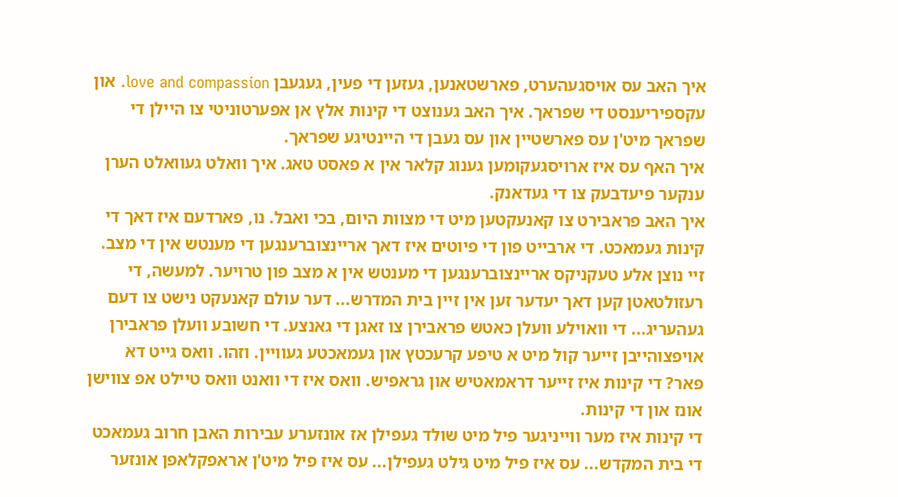איך האב עס אויסגעהערט, פארשטאנען, געזען די פעין, געגעבן love and compassion. און עקספיריענסט די שפראך. איך האב גענוצט די קינות אלץ אן אפערטוניטי צו היילן די שפראך מיט'ן עס פארשטיין און עס געבן די היינטיגע שפראך.
איך האף עס איז ארויסגעקומען גענוג קלאר אין א פאסט טאג. איך וואלט געוואלט הערן ענקער פיעדבעק צו די געדאנק.
איך האב פראבירט צו קאנעקטען מיט די מצוות היום, בכי ואבל. נו, פארדעם איז דאך די קינות געמאכט. די ארבייט פון די פיוטים איז דאך אריינצוברענגען די מענטש אין די מצב. זיי נוצן אלע טעקניקס אריינצוברענגען די מענטש אין א מצב פון טרויער. למעשה, די רעזולטאטן קען דאך יעדער זען אין זיין בית המדרש... דער עולם קאנעקט נישט צו דעם געהעריג... די וואוילע וועלן כאטש פראבירן צו זאגן די גאנצע. די חשובע וועלן פראבירן אויפצוהייבן זייער קול מיט א טיפע קרעכטץ און געמאכטע געוויין. וזהו. וואס גייט דא פאר? די קינות איז זייער דראמאטיש און גראפיש. וואס איז די וואנט וואס טיילט אפ צווישן אונז און די קינות.
די קינות איז מער ווייניגער פיל מיט שולד געפילן אז אונזערע עבירות האבן חרוב געמאכט די בית המקדש... עס איז פיל מיט גילט געפילן... עס איז פיל מיט'ן אראפקלאפן אונזער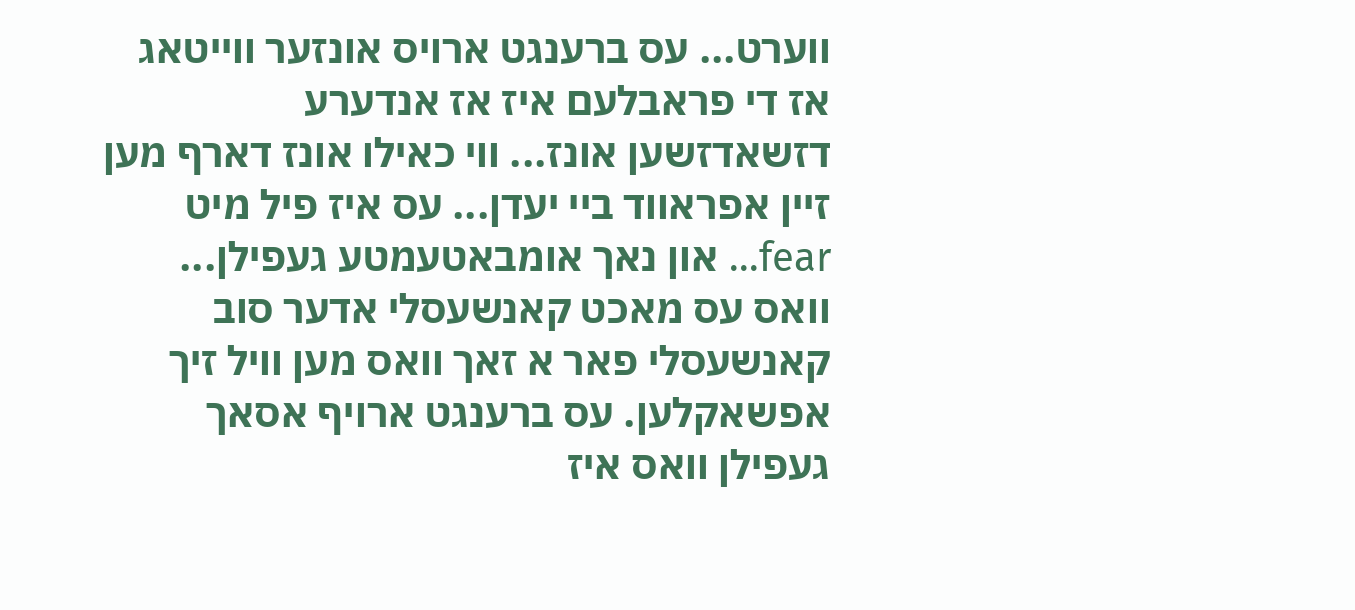ווערט... עס ברענגט ארויס אונזער ווייטאג אז די פראבלעם איז אז אנדערע דזשאדזשען אונז... ווי כאילו אונז דארף מען זיין אפראווד ביי יעדן... עס איז פיל מיט fear... און נאך אומבאטעמטע געפילן... וואס עס מאכט קאנשעסלי אדער סוב קאנשעסלי פאר א זאך וואס מען וויל זיך אפשאקלען. עס ברענגט ארויף אסאך געפילן וואס איז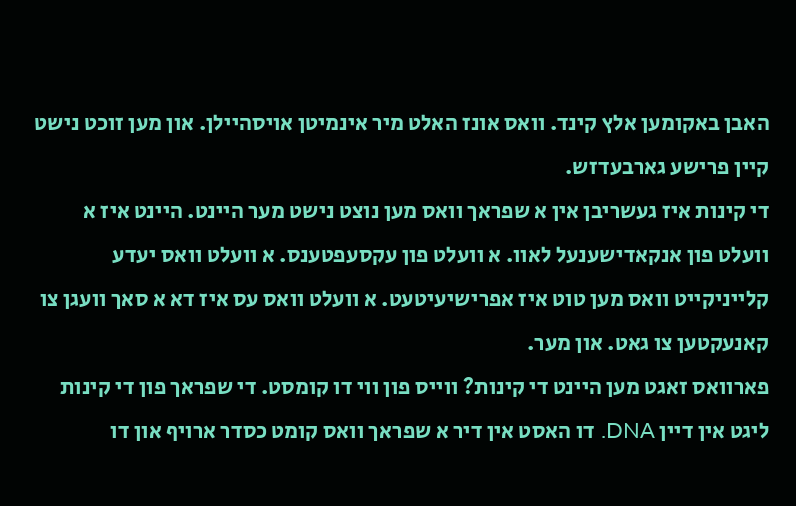האבן באקומען אלץ קינד. וואס אונז האלט מיר אינמיטן אויסהיילן. און מען זוכט נישט קיין פרישע גארבעדזש.
די קינות איז געשריבן אין א שפראך וואס מען נוצט נישט מער היינט. היינט איז א וועלט פון אנקאדישענעל לאוו. א וועלט פון עקסעפטענס. א וועלט וואס יעדע קלייניקייט וואס מען טוט איז אפרישיעיטעט. א וועלט וואס עס איז דא א סאך וועגן צו קאנעקטען צו גאט. און מער.
פארוואס זאגט מען היינט די קינות? ווייס פון ווי דו קומסט. די שפראך פון די קינות ליגט אין דיין DNA. דו האסט אין דיר א שפראך וואס קומט כסדר ארויף און דו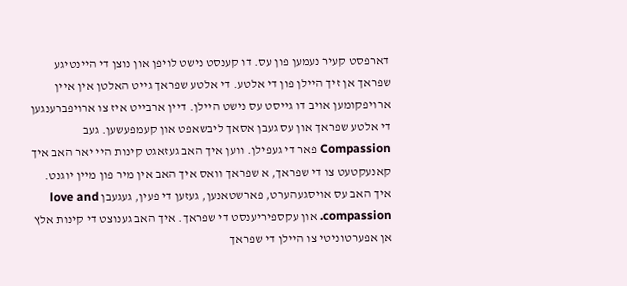דארפסט קעיר נעמען פון עס. דו קענסט נישט לויפן און נוצן די היינטיגע שפראך אן זיך היילן פון די אלטע. די אלטע שפראך גייט האלטן אין איין ארויפקומען אויב דו גייסט עס נישט היילן. דיין ארבייט איז צו ארויפברענגען די אלטע שפראך און עס געבן אסאך ליבשאפט און קעמפעשען. געב Compassion פאר די געפילן. ווען איך האב געזאגט קינות היי יאר האב איך קאנעקטעט צו די שפראך, א שפראך וואס איך האב אין מיר פון מיין יוגנט. איך האב עס אויסגעהערט, פארשטאנען, געזען די פעין, געגעבן love and compassion. און עקספיריענסט די שפראך. איך האב גענוצט די קינות אלץ אן אפערטוניטי צו היילן די שפראך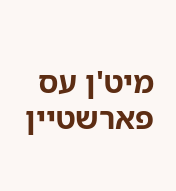מיט'ן עס פארשטיין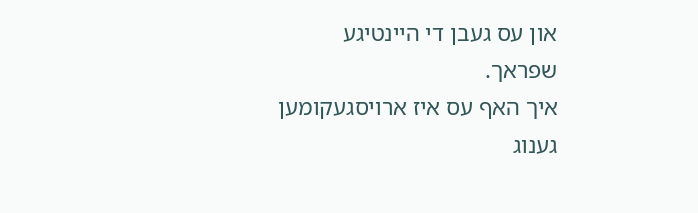און עס געבן די היינטיגע שפראך.
איך האף עס איז ארויסגעקומען גענוג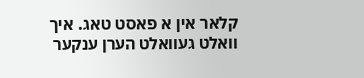קלאר אין א פאסט טאג. איך וואלט געוואלט הערן ענקער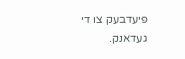פיעדבעק צו די געדאנק.